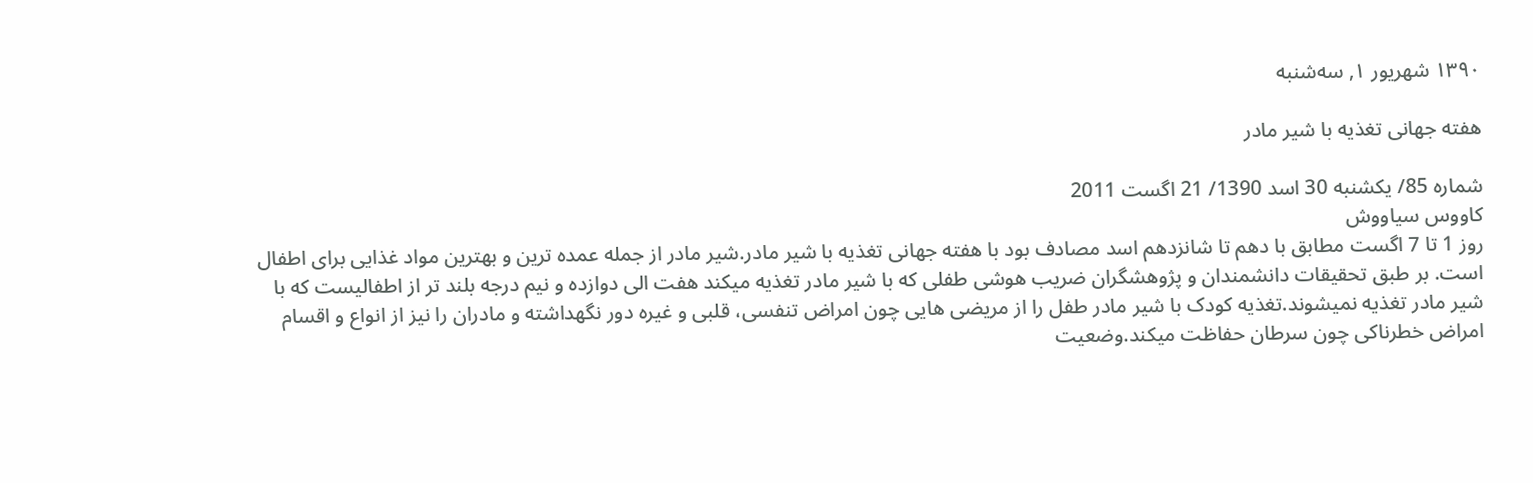۱۳۹۰ شهریور ۱, سه‌شنبه

هفته جهانی تغذیه با شیر مادر

شماره 85/ یکشنبه 30 اسد 1390/ 21 اگست 2011
کاووس سیاووش
روز 1 تا 7 اگست مطابق با دهم تا شانزدهم اسد مصادف بود با هفته جهانی تغذیه با شیر مادر.شیر مادر از جمله عمده ترین و بهترین مواد غذایی برای اطفال است. بر طبق تحقیقات دانشمندان و پژوهشگران ضریب هوشی طفلی که با شیر مادر تغذیه میکند هفت الی دوازده و نیم درجه بلند تر از اطفالیست که با شیر مادر تغذیه نمیشوند.تغذیه کودک با شیر مادر طفل را از مریضی هایی چون امراض تنفسی، قلبی و غیره دور نگهداشته و مادران را نیز از انواع و اقسام امراض خطرناکی چون سرطان حفاظت میکند.وضعیت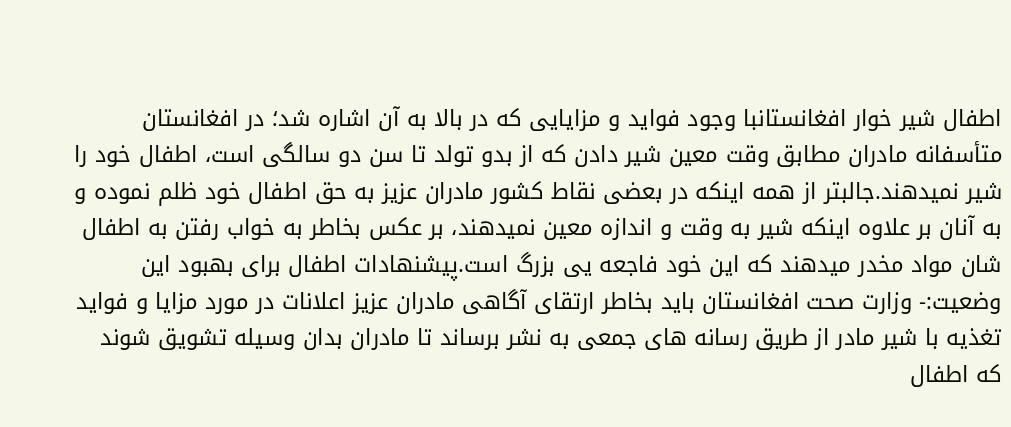اطفال شیر خوار افغانستانبا وجود فواید و مزایایی که در بالا به آن اشاره شد؛ در افغانستان متأسفانه مادران مطابق وقت معین شیر دادن که از بدو تولد تا سن دو سالگی است، اطفال خود را شیر نمیدهند.جالبتر از همه اینکه در بعضی نقاط کشور مادران عزیز به حق اطفال خود ظلم نموده و به آنان بر علاوه اینکه شیر به وقت و اندازه معین نمیدهند، بر عکس بخاطر به خواب رفتن به اطفال شان مواد مخدر میدهند که این خود فاجعه یی بزرگ است.پیشنهادات اطفال برای بهبود این وضعیت:- وزارت صحت افغانستان باید بخاطر ارتقای آگاهی مادران عزیز اعلانات در مورد مزایا و فواید تغذیه با شیر مادر از طریق رسانه های جمعی به نشر برساند تا مادران بدان وسیله تشویق شوند که اطفال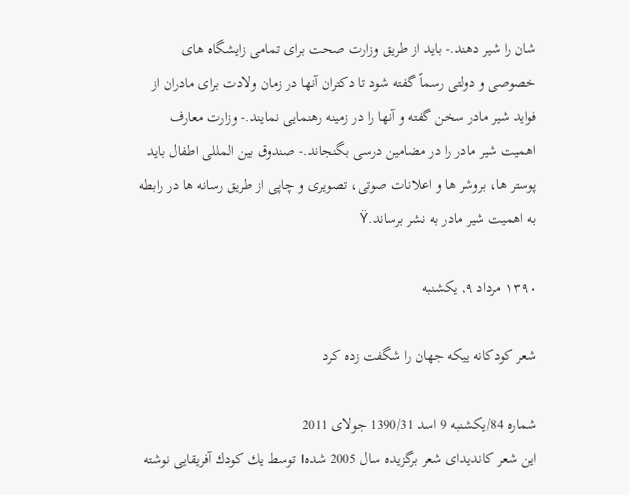شان را شیر دهند.- باید از طریق وزارت صحت برای تمامی زایشگاه های خصوصی و دولتی رسماً گفته شود تا دکتران آنها در زمان ولادت برای مادران از فواید شیر مادر سخن گفته و آنها را در زمینه رهنمایی نمایند.- وزارت معارف اهمیت شیر مادر را در مضامین درسی بگنجاند.- صندوق بین المللی اطفال باید پوستر ها، بروشر ها و اعلانات صوتی، تصویری و چاپی از طریق رسانه ها در رابطه به اهمیت شیر مادر به نشر برساند.Ÿ

۱۳۹۰ مرداد ۹, یکشنبه

شعر كودكانه ییكه جهان را شگفت زده كرد

شماره 84/یکشنبه 9 اسد 1390/31 جولای 2011
این شعر كاندیدای شعر برگزیده سال 2005 شده। توسط یك كودك آفریقایی نوشته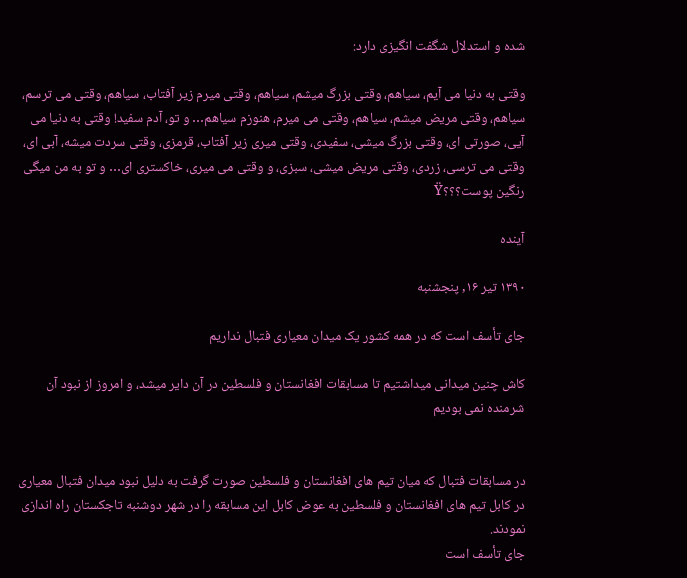شده و استدلال شگفت انگیزی دارد:

وقتی به دنیا می آیم، سیاهم، وقتی بزرگ میشم، سیاهم، وقتی میرم زیر آفتاب، سیاهم، وقتی می ترسم، سیاهم، وقتی مریض میشم، سیاهم، وقتی می میرم، هنوزم سیاهم… و تو، آدم سفید! وقتی به دنیا می آیی، صورتی ای، وقتی بزرگ میشی، سفیدی، وقتی میری زیر آفتاب، قرمزی، وقتی سردت میشه، آبی ای، وقتی می ترسی، زردی، وقتی مریض میشی، سبزی، و وقتی می میری، خاكستری ای… و تو به من میگی رنگین پوست؟؟؟Ÿ

آینده

۱۳۹۰ تیر ۱۶, پنجشنبه

جای تأسف است که در همه کشور یک میدان معیاری فتبال نداریم

کاش چنین میدانی میداشتیم تا مسابقات افغانستان و فلسطین در آن دایر میشد، و امروز از نبود آن شرمنده نمی بودیم


در مسابقات فتبال که میان تیم های افغانستان و فلسطین صورت گرفت به دلیل نبود میدان فتبال معیاری در کابل تیم های افغانستان و فلسطین به عوض کابل این مسابقه را در شهر دوشنبه تاجکستان راه اندازی نمودند.
جای تأسف است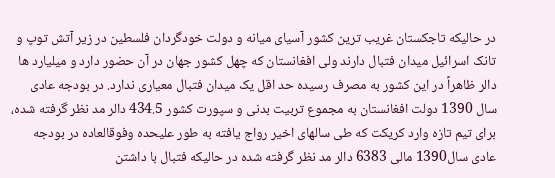در حالیکه تاجکستان غریب ترین کشور آسیای میانه و دولت خودگردان فلسطین در زیر آتش توپ و تانک اسرائیل میدان فتبال دارند ولی افغانستان که چهل کشور جهان در آن حضور دارد و میلیارد ها دالر ظاهراً در این کشور به مصرف رسیده حد اقل یک میدان فتبال معیاری ندارد. در بودجه عادی سال 1390 دولت افغانستان به مجموع تربیت بدنی و سپورت کشور 434.5 دالر مد نظر گرفته شده، برای تیم تازه وارد کریکت که طی سالهای اخیر رواج یافته به طور علیحده وفوقالعاده در بودجه عادی سال1390 مالی 6383 دالر مد نظر گرفته شده در حالیکه فتبال با داشتن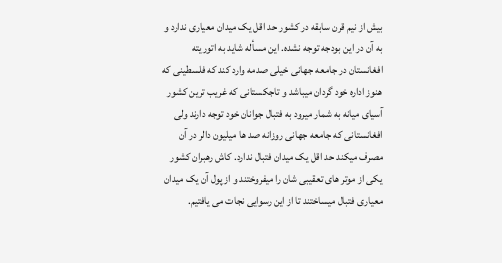بیش از نیم قرن سابقه در کشور حد اقل یک میدان معیاری ندارد و به آن در این بودجه توجه نشده. این مسأله شاید به اتوریته افغانستان در جامعه جهانی خیلی صدمه وارد کند که فلسطینی که هنوز اداره خود گردان میباشد و تاجکستانی که غریب ترین کشور آسیای میانه به شمار میرود به فتبال جوانان خود توجه دارند ولی افغانستانی که جامعه جهانی روزانه صد ها میلیون دالر در آن مصرف میکند حد اقل یک میدان فتبال ندارد. کاش رهبران کشور یکی از موتر های تعقیبی شان را میفروختند و از پول آن یک میدان معیاری فتبال میساختند تا از این رسوایی نجات می یافتیم.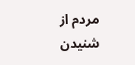مردم از شنیدن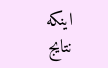اینکه نتایج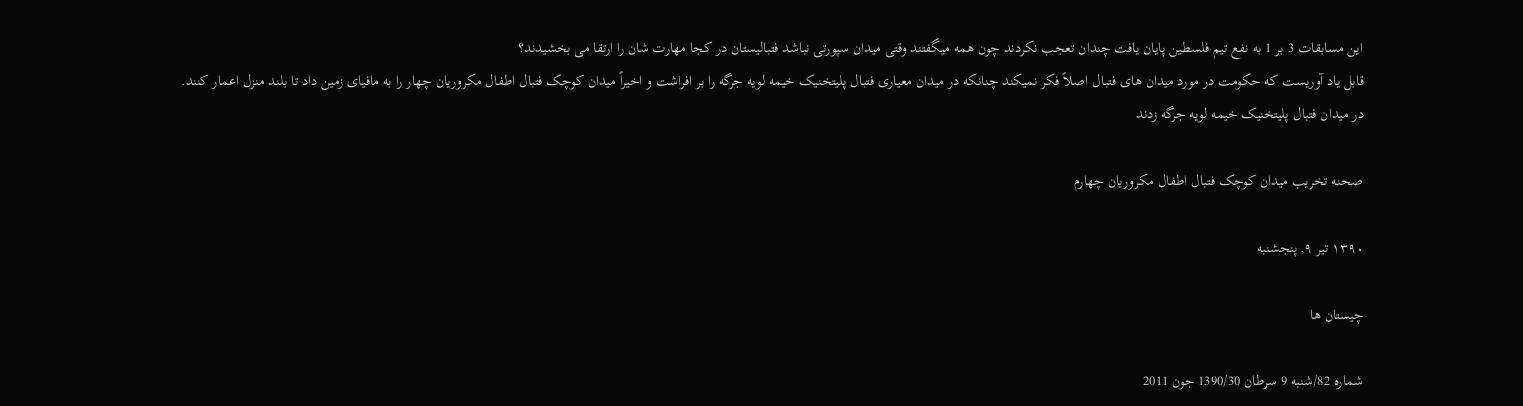این مسابقات 3 بر 1 به نفع تیم فلسطین پایان یافت چندان تعجب نکردند چون همه میگفتند وقتی میدان سپورتی نباشد فتبالیستان در کجا مهارت شان را ارتقا می بخشیدند؟
قابل یاد آوریست که حکومت در مورد میدان های فتبال اصلاً فکر نمیکند چنانکه در میدان معیاری فتبال پلیتخنیک خیمه لویه جرگه را بر افراشت و اخیراً میدان کوچک فتبال اطفال مکروریان چهار را به مافیای زمین داد تا بلند منزل اعمار کنند.
در میدان فتبال پلیتخنیک خیمه لویه جرگه زدند

صحنه تخریب میدان کوچک فتبال اطفال مکروریان چهارم

۱۳۹۰ تیر ۹, پنجشنبه

چیستان ها

شماره 82/شنبه 9 سرطان 1390/30 جون 2011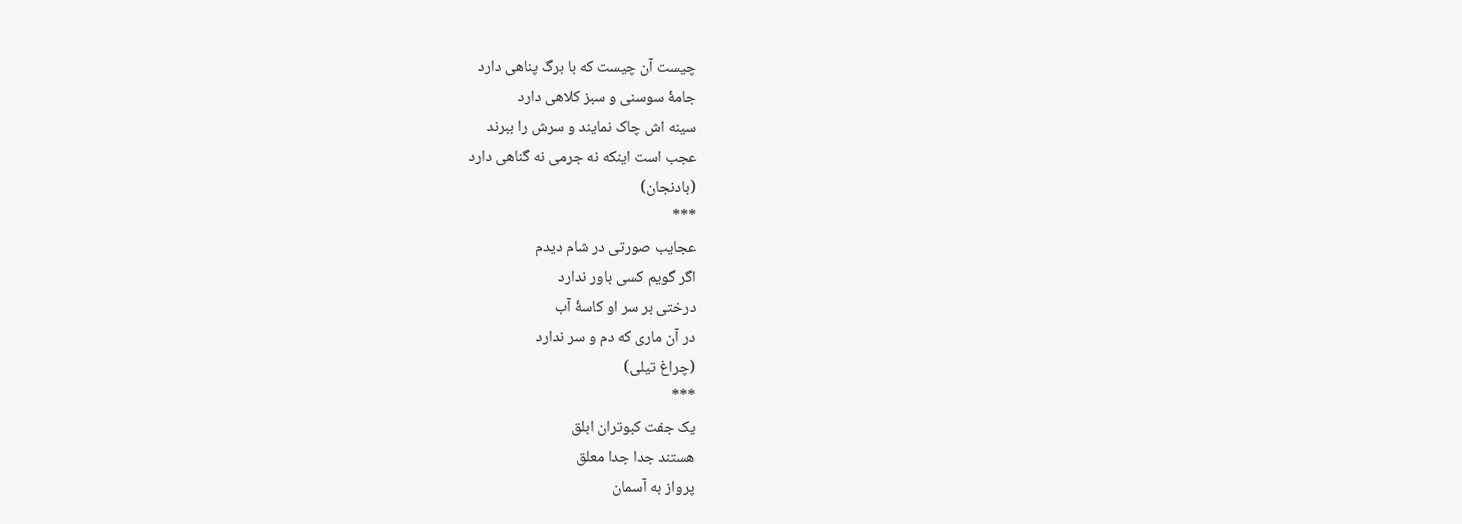چیست آن چیست که با برگ پناهی دارد
جامۀ سوسنی و سبز کلاهی دارد
سینه اش چاک نمایند و سرش را ببرند
عجب است اینکه نه جرمی نه گناهی دارد
(بادنجان)
***
عجایب صورتی در شام دیدم
اگر گویم کسی باور ندارد
درختی بر سر او کاسۀ آب
در آن ماری که دم و سر ندارد
(چراغ تیلی)
***
یک جفت کبوتران ابلق
هستند جدا جدا معلق
پرواز به آسمان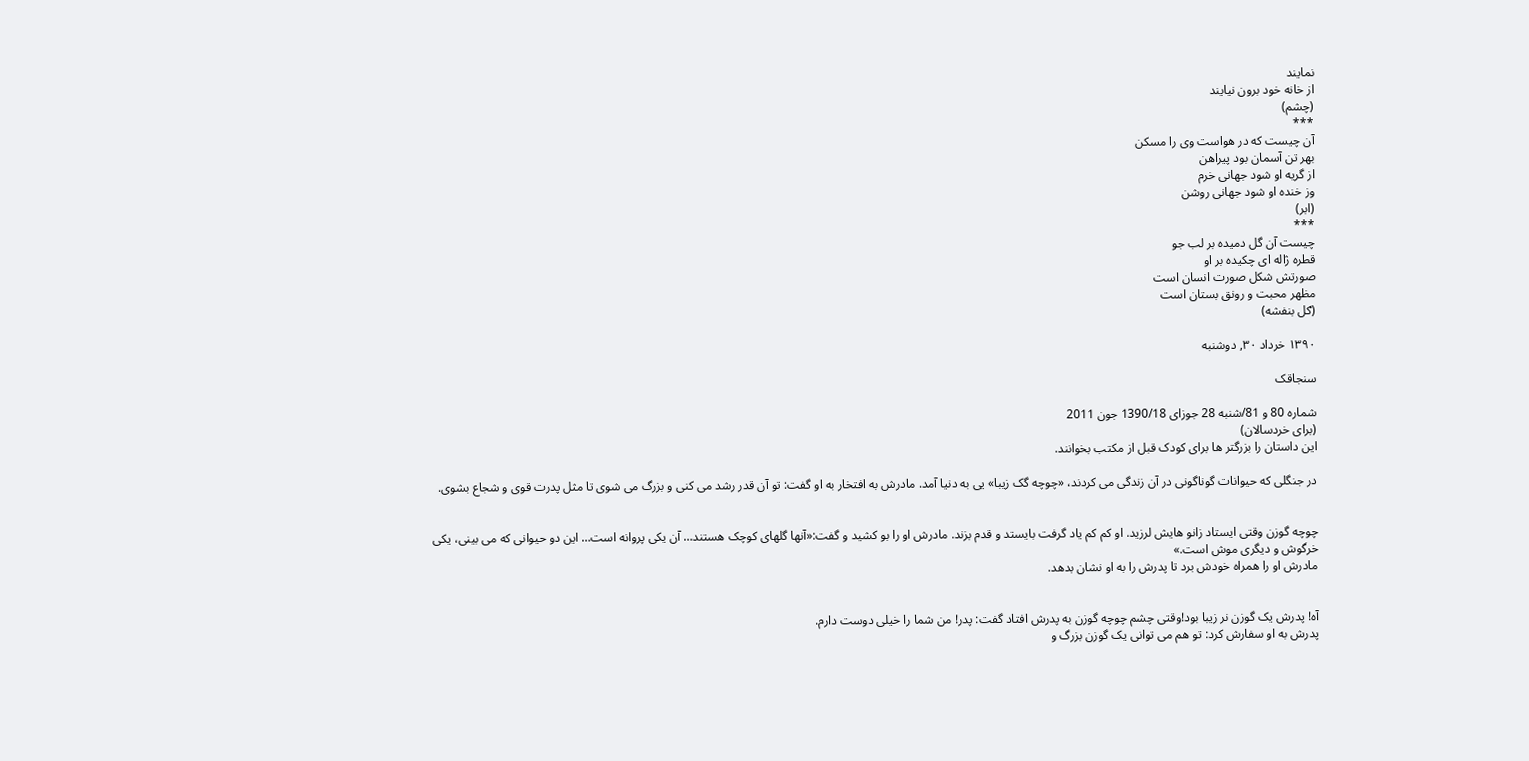نمایند
از خانه خود برون نیایند
(چشم)
***
آن چیست که در هواست وی را مسکن
بهر تن آسمان بود پیراهن
از گریه او شود جهانی خرم
وز خنده او شود جهانی روشن
(ابر)
***
چیست آن گل دمیده بر لب جو
قطره ژاله ای چکیده بر او
صورتش شکل صورت انسان است
مظهر محبت و رونق بستان است
(ګل بنفشه)

۱۳۹۰ خرداد ۳۰, دوشنبه

سنجاقک

شماره 80 و 81/شنبه 28 جوزای 1390/18 جون 2011
(برای خردسالان)
این داستان را بزرگتر ها برای کودک قبل از مکتب بخوانند.

در جنگلی که حیوانات گوناگونی در آن زندگی می کردند، «چوچه گک زیبا» یی به دنیا آمد. مادرش به افتخار به او گفت: تو آن قدر رشد می کنی و بزرگ می شوی تا مثل پدرت قوی و شجاع بشوی.


چوچه گوزن وقتی ایستاد زانو هایش لرزید. او کم کم یاد گرفت بایستد و قدم بزند. مادرش او را بو کشید و گفت:«آنها گلهای کوچک هستند… آن یکی پروانه است… این دو حیوانی که می بینی، یکی خرگوش و دیگری موش است.»
مادرش او را همراه خودش برد تا پدرش را به او نشان بدهد.


آه! پدرش یک گوزن نر زیبا بود!وقتی چشم چوچه گوزن به پدرش افتاد گفت: پدر! من شما را خیلی دوست دارم.
پدرش به او سفارش کرد: تو هم می توانی یک گوزن بزرگ و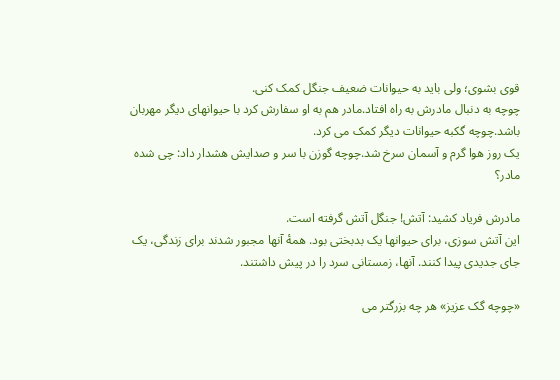قوی بشوی؛ ولی باید به حیوانات ضعیف جنگل کمک کنی.
چوچه به دنبال مادرش به راه افتاد.مادر هم به او سفارش کرد با حیوانهای دیگر مهربان باشد.چوچه گکبه حیوانات دیگر کمک می کرد.
يک روز هوا گرم و آسمان سرخ شد.چوچه گوزن با سر و صدایش هشدار داد: چی شده مادر؟

مادرش فریاد کشید: آتش! جنگل آتش گرفته است.
این آتش سوزی، برای حیوانها یک بدبختی بود. همۀ آنها مجبور شدند برای زندگی، یک جای جدیدی پیدا کنند. آنها، زمستانی سرد را در پیش داشتند.

«چوچه گک عزیز» هر چه بزرگتر می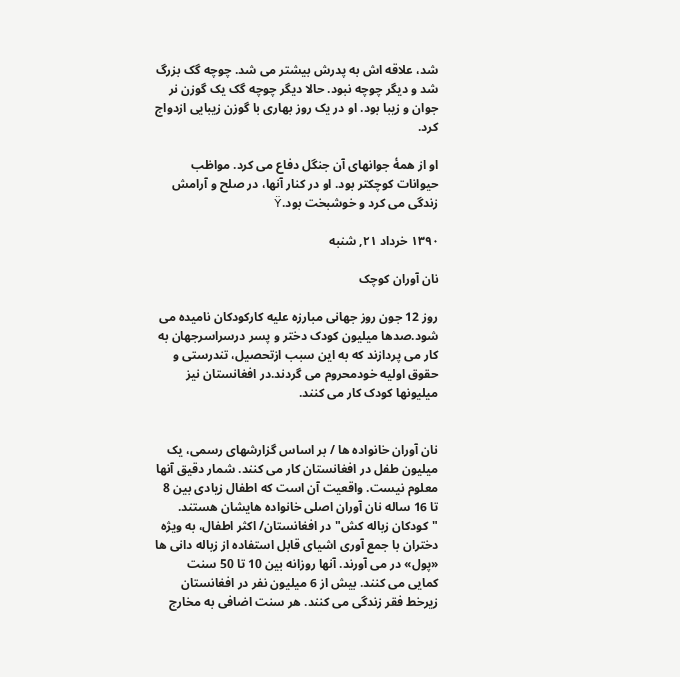شد، علاقه اش به پدرش بیشتر می شد. چوچه گک بزرگ شد و دیگر چوچه نبود. حالا دیگر چوچه گک یک گوزن نر جوان و زیبا بود. او در يک روز بهاری با گوزن زيبایی ازدواج کرد.

او از همۀ جوانهای آن جنگل دفاع می کرد. مواظب حیوانات کوچکتر بود. او در کنار آنها، در صلح و آرامش زندگی می کرد و خوشبخت بود.Ÿ

۱۳۹۰ خرداد ۲۱, شنبه

نان آوران کوچک

روز 12 جون روز جهانی مبارزه علیه کارکودکان نامیده می شود.صدها میلیون کودک دختر و پسر درسراسرجهان به کار می پردازند که به این سبب ازتحصیل، تندرستی و حقوق اولیه خودمحروم می گردند.در افغانستان نیز میلیونها کودک کار می کنند.


نان آوران خانواده ها / بر اساس گزارشهای رسمی، یک میلیون طفل در افغانستان کار می کنند. شمار دقیق آنها معلوم نیست. واقعیت آن است که اطفال زیادی بین 8 تا 16 ساله نان آوران اصلی خانواده هایشان هستند. "کودکان زباله کش" در افغانستان/ اکثر اطفال، به ویژه دختران با جمع آوری اشیای قابل استفاده از زباله دانی ها «پول» در می آورند. آنها روزانه بین 10 تا 50 سنت کمایی می کنند. بیش از 6 میلیون نفر در افغانستان زیرخط فقر زندگی می کنند. هر سنت اضافی به مخارج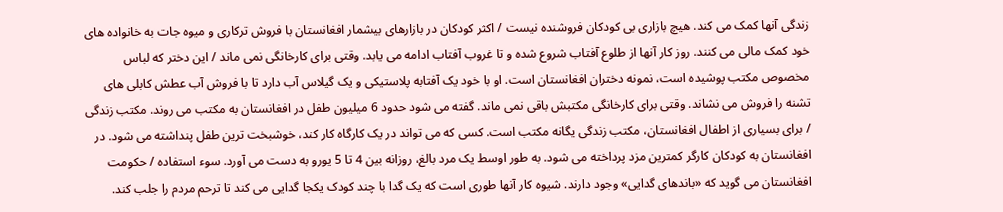زندگی آنها کمک می کند. هیچ بازاری بی کودکان فروشنده نیست / اکثر کودکان در بازارهای بیشمار افغانستان با فروش ترکاری و میوه جات به خانواده های خود کمک مالی می کنند. روز کار آنها از طلوع آفتاب شروع شده و تا غروب آفتاب ادامه می یابد. وقتی برای کارخانگی نمی ماند / این دختر که لباس مخصوص مکتب پوشیده است، نمونه دختران افغانستان است. او با خود یک آفتابه پلاستیکی و یک گیلاس آب دارد تا با فروش آب عطش کابلی های تشنه را فروش می نشاند. وقتی برای کارخانگی مکتبش باقی نمی ماند. گفته می شود حدود 6 میلیون طفل در افغانستان به مکتب می روند. مکتب زندگی / برای بسیاری از اطفال افغانستان، مکتب زندگی یگانه مکتب است. کسی که می تواند در یک کارگاه کار کند، خوشبخت ترین طفل پنداشته می شود. در افغانستان به کودکان کارگر کمترین مزد پرداخته می شود. به طور اوسط یک مرد بالغ، روزانه بین 4 تا 5 یورو به دست می آورد. سوء استفاده / حکومت افغانستان می گوید که «باندهای گدایی» وجود دارند. شیوه کار آنها طوری است که یک گدا با چند کودک یکجا گدایی می کند تا ترحم مردم را جلب کند.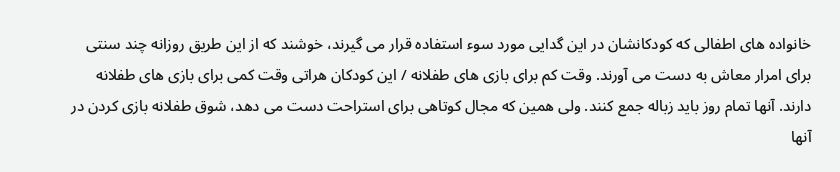خانواده های اطفالی که کودکانشان در این گدایی مورد سوء استفاده قرار می گیرند، خوشند که از این طریق روزانه چند سنتی برای امرار معاش به دست می آورند. وقت کم برای بازی های طفلانه / این کودکان هراتی وقت کمی برای بازی های طفلانه دارند. آنها تمام روز باید زباله جمع کنند. ولی همین که مجال کوتاهی برای استراحت دست می دهد، شوق طفلانه بازی کردن در آنها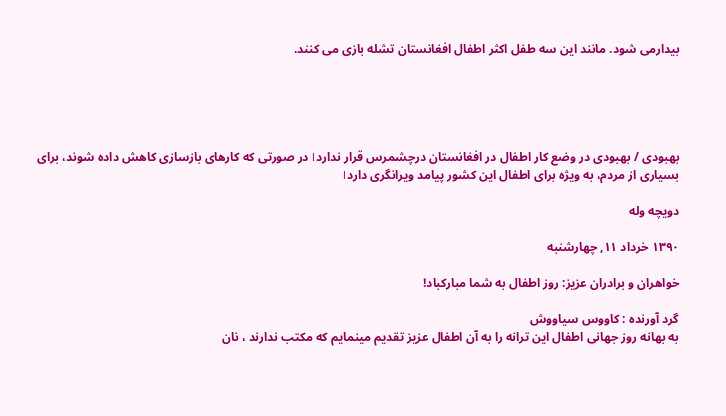بیدارمی شود. مانند این سه طفل اکثر اطفال افغانستان تشله بازی می کنند.





بهبودی / بهبودی در وضع کار اطفال در افغانستان درچشمرس قرار ندارد। در صورتی که کارهای بازسازی کاهش داده شوند، برای بسیاری از مردم، به ویژه برای اطفال این کشور پیامد ویرانگری دارد।

دویچه وله

۱۳۹۰ خرداد ۱۱, چهارشنبه

خواهران و برادران عزیز: روز اطفال به شما مبارکباد!

گرد آورنده : کاووس سیاووش
به بهانه روز جهانی اطفال این ترانه را به آن اطفال عزیز تقدیم مینمایم که مکتب ندارند ، نان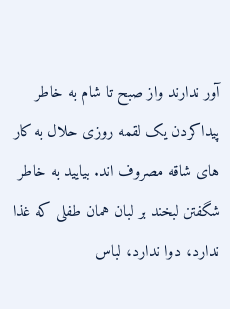آور ندارند واز صبح تا شام به خاطر پیداکردن یک لقمه روزی حلال به کار های شاقه مصروف اند. بیایید به خاطر شگفتن لبخند بر لبان همان طفلی که غذا ندارد، دوا ندارد، لباس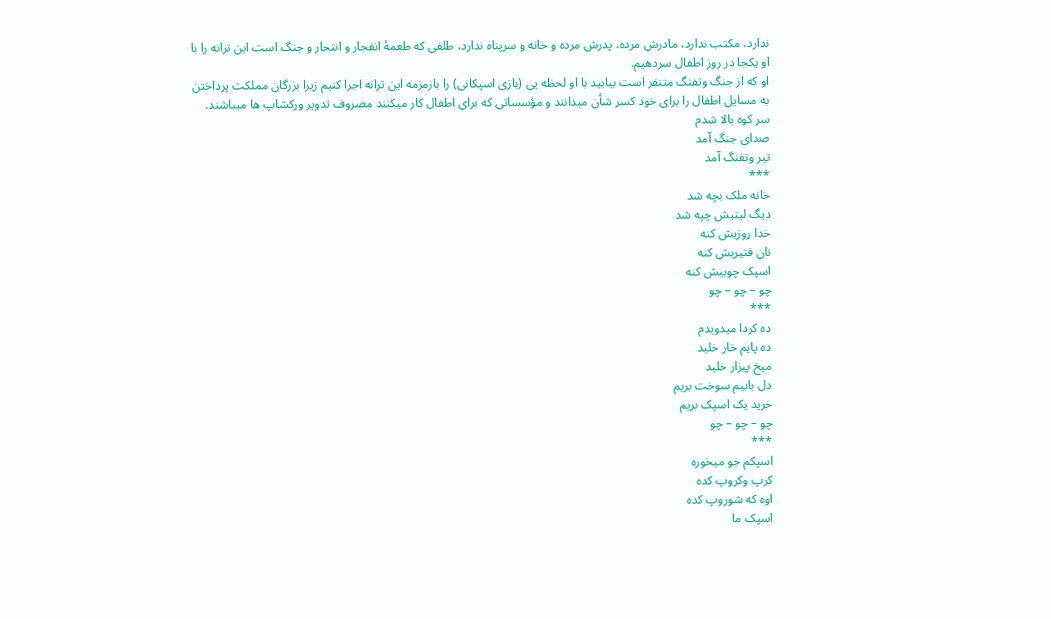ندارد، مکتب ندارد، مادرش مرده، پدرش مرده و خانه و سرپناه ندارد، طلفی که طعمۀ انفجار و انتحار و جنگ است این ترانه را با او یکجا در روز اطفال سردهیم.
او که از جنگ وتفنگ متنفر است بیایید با او لحظه یی (بازی اسپکانی) را بازمزمه این ترانه اجرا کنیم زیرا بزرگان مملکت پرداختن به مسایل اطفال را برای خود کسر شأن میدانند و مؤسساتی که برای اطفال کار میکنند مصروف تدویر ورکشاپ ها میباشند.
سر کوه بالا شدم
صدای جنگ آمد
تیر وتفنگ آمد
***
خانه ملک بچه شد
دیگ لیتیش چپه شد
خدا روزیش کنه
نان فتیریش کنه
اسپک چوبیش کنه
چو – چو – چو
***
ده کردا میدویدم
ده پایم خار خلید
میخ پیزار خلید
دل بابیم سوخت بریم
خرید یک اسپک بریم
چو – چو – چو
***
اسپکم جو میخوره
کرپ وکروپ کده
اوه که شوروپ کده
اسپک ما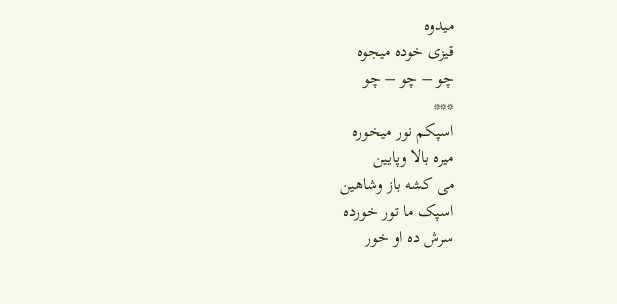میدوه
قیزی خوده میجوه
چو – چو – چو
***
اسپکم نور میخوره
میره بالا وپایین
می کشه باز وشاهین
اسپک ما تور خورده
سرش ده او خور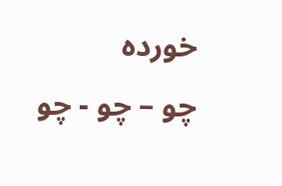خورده
چو – چو - چو